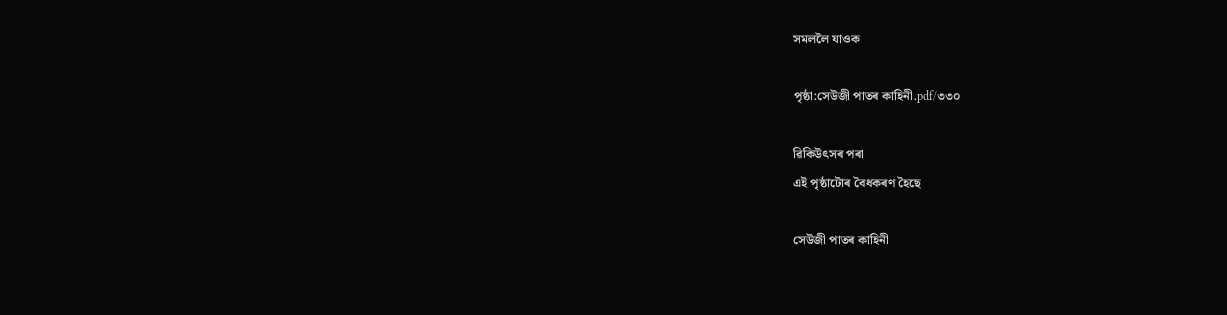সমললৈ যাওক

পৃষ্ঠা:সেউজী পাতৰ কাহিনী.pdf/৩৩০

ৱিকিউৎসৰ পৰা
এই পৃষ্ঠাটোৰ বৈধকৰণ হৈছে

সেউজী পাতৰ কাহিনী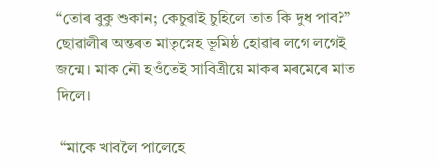“তোৰ বুকু শুকান; কেচুৱাই চুহিলে তাত কি দুধ পাব?” ছোৱালীৰ অন্তৰত মাতৃস্নেহ ভূমিষ্ঠ হোৱাৰ লগে লগেই জন্মে। মাক নৌ হওঁতেই সাবিত্ৰীয়ে মাকৰ মৰমেৰে মাত দিলে।

 “মাকে খাবলৈ পালেহে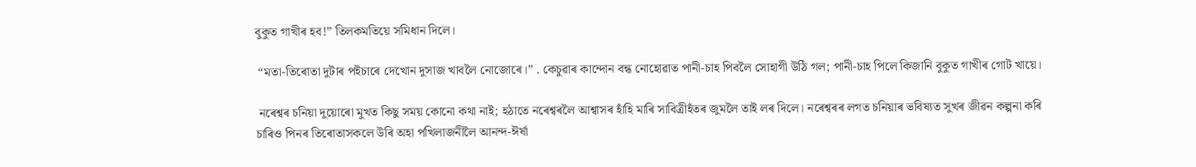বুকুত গাখীৰ হব!” তিলকমতিয়ে সমিধান দিলে।

 “মতা-তিৰোতা দুটাৰ পইচাৰে দেখোন দুসাজ খাবলৈ নোজোৰে।” . কেচুৱাৰ কান্দোন বন্ধ নোহোৱাত পানী-চাহ পিবলৈ সোহাগী উঠি গল; পানী-চাহ পিলে কিজানি বুকুত গাখীৰ গোট খায়ে।

 নৰেশ্বৰ চনিয়া দুয়োৰো মুখত কিছু সময় কোনো কথা নাই; হঠাতে নৰেশ্বৰলৈ আশ্বাসৰ হাঁহি মাৰি সাবিত্ৰীহঁতৰ জুমলৈ তাই লৰ দিলে। নৰেশ্বৰৰ লগত চনিয়াৰ ভবিষ্যত সুখৰ জীৱন কল্পনা কৰি চাৰিও পিনৰ তিৰোতাসকলে উৰি অহা পখিলাজনীলৈ আনন্দ-ঈৰ্ষা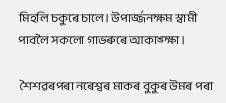মিহলি চকুৰে চালে। উপাৰ্জ্জনক্ষম স্বামী পাবলৈ সকলো গাভৰুৰে আকাঙ্ক্ষা।

 শৈশৱৰপৰা নৰেশ্বৰ মাকৰ বুকুৰ উমৰ পৰা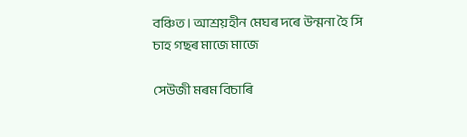বঞ্চিত। আশ্ৰয়হীন মেঘৰ দৰে উন্মনা হৈ সি চাহ গছৰ মাজে মাজে

সেউজী মৰম বিচাৰি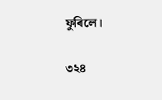ফুৰিলে।

৩২৪